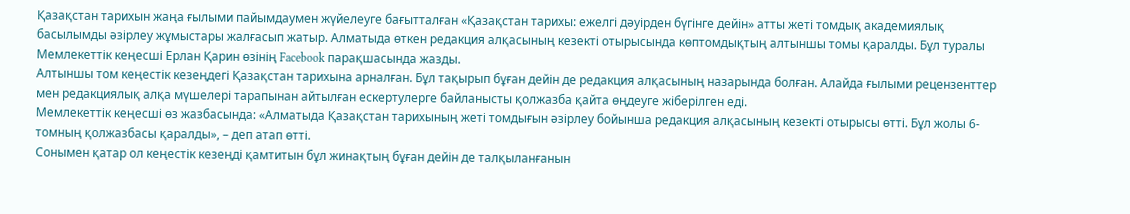Қазақстан тарихын жаңа ғылыми пайымдаумен жүйелеуге бағытталған «Қазақстан тарихы: ежелгі дәуірден бүгінге дейін» атты жеті томдық академиялық басылымды әзірлеу жұмыстары жалғасып жатыр. Алматыда өткен редакция алқасының кезекті отырысында көптомдықтың алтыншы томы қаралды. Бұл туралы Мемлекеттік кеңесші Ерлан Қарин өзінің Facebook парақшасында жазды.
Алтыншы том кеңестік кезеңдегі Қазақстан тарихына арналған. Бұл тақырып бұған дейін де редакция алқасының назарында болған. Алайда ғылыми рецензенттер мен редакциялық алқа мүшелері тарапынан айтылған ескертулерге байланысты қолжазба қайта өңдеуге жіберілген еді.
Мемлекеттік кеңесші өз жазбасында: «Алматыда Қазақстан тарихының жеті томдығын әзірлеу бойынша редакция алқасының кезекті отырысы өтті. Бұл жолы 6-томның қолжазбасы қаралды», – деп атап өтті.
Сонымен қатар ол кеңестік кезеңді қамтитын бұл жинақтың бұған дейін де талқыланғанын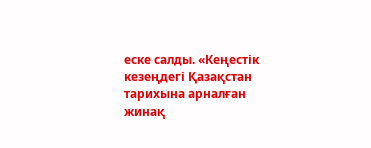еске салды. «Кеңестік кезеңдегі Қазақстан тарихына арналған жинақ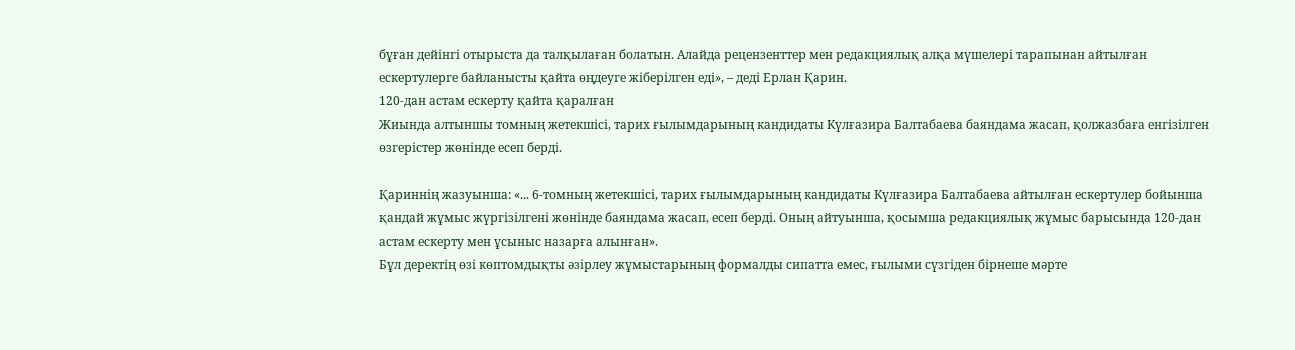бұған дейінгі отырыста да талқылаған болатын. Алайда рецензенттер мен редакциялық алқа мүшелері тарапынан айтылған ескертулерге байланысты қайта өңдеуге жіберілген еді», – деді Ерлан Қарин.
120-дан астам ескерту қайта қаралған
Жиында алтыншы томның жетекшісі, тарих ғылымдарының кандидаты Күлғазира Балтабаева баяндама жасап, қолжазбаға енгізілген өзгерістер жөнінде есеп берді.

Қариннің жазуынша: «... 6-томның жетекшісі, тарих ғылымдарының кандидаты Күлғазира Балтабаева айтылған ескертулер бойынша қандай жұмыс жүргізілгені жөнінде баяндама жасап, есеп берді. Оның айтуынша, қосымша редакциялық жұмыс барысында 120-дан астам ескерту мен ұсыныс назарға алынған».
Бұл деректің өзі көптомдықты әзірлеу жұмыстарының формалды сипатта емес, ғылыми сүзгіден бірнеше мәрте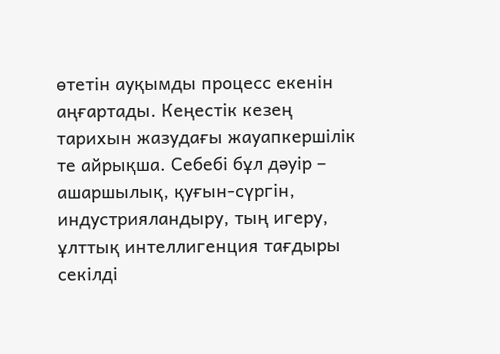өтетін ауқымды процесс екенін аңғартады. Кеңестік кезең тарихын жазудағы жауапкершілік те айрықша. Себебі бұл дәуір – ашаршылық, қуғын-сүргін, индустрияландыру, тың игеру, ұлттық интеллигенция тағдыры секілді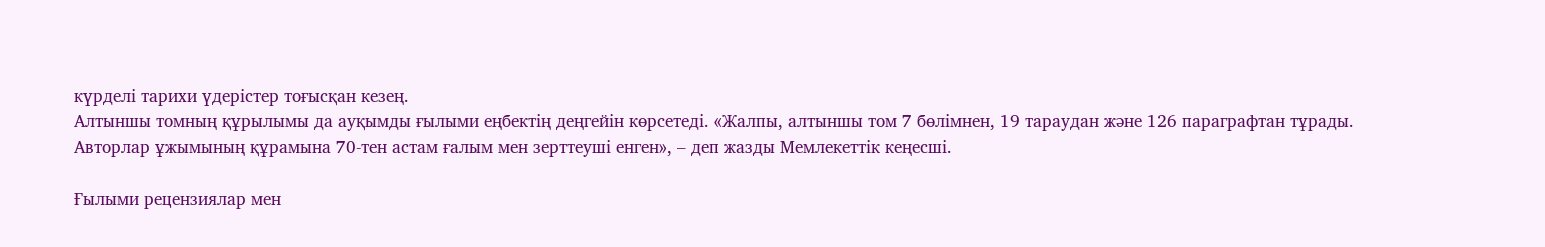күрделі тарихи үдерістер тоғысқан кезең.
Алтыншы томның құрылымы да ауқымды ғылыми еңбектің деңгейін көрсетеді. «Жалпы, алтыншы том 7 бөлімнен, 19 тараудан және 126 параграфтан тұрады. Авторлар ұжымының құрамына 70-тен астам ғалым мен зерттеуші енген», – деп жазды Мемлекеттік кеңесші.

Ғылыми рецензиялар мен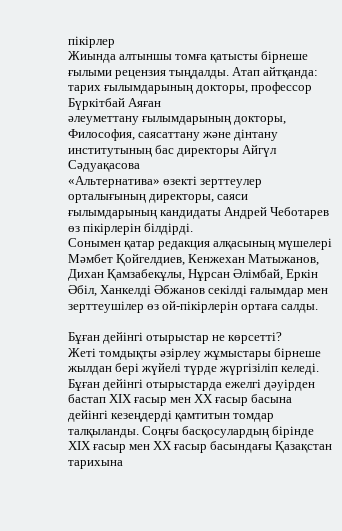пікірлер
Жиында алтыншы томға қатысты бірнеше ғылыми рецензия тыңдалды. Атап айтқанда:
тарих ғылымдарының докторы, профессор Бүркітбай Аяған
әлеуметтану ғылымдарының докторы, Философия, саясаттану және дінтану институтының бас директоры Айгүл Сәдуақасова
«Альтернатива» өзекті зерттеулер орталығының директоры, саяси ғылымдарының кандидаты Андрей Чеботарев өз пікірлерін білдірді.
Сонымен қатар редакция алқасының мүшелері Мәмбет Қойгелдиев, Кенжехан Матыжанов, Дихан Қамзабекұлы, Нұрсан Әлімбай, Еркін Әбіл, Ханкелді Әбжанов секілді ғалымдар мен зерттеушілер өз ой-пікірлерін ортаға салды.

Бұған дейінгі отырыстар не көрсетті?
Жеті томдықты әзірлеу жұмыстары бірнеше жылдан бері жүйелі түрде жүргізіліп келеді. Бұған дейінгі отырыстарда ежелгі дәуірден бастап ХІХ ғасыр мен ХХ ғасыр басына дейінгі кезеңдерді қамтитын томдар талқыланды. Соңғы басқосулардың бірінде ХІХ ғасыр мен ХХ ғасыр басындағы Қазақстан тарихына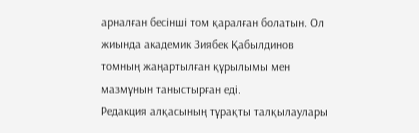арналған бесінші том қаралған болатын. Ол жиында академик Зиябек Қабылдинов томның жаңартылған құрылымы мен мазмұнын таныстырған еді.
Редакция алқасының тұрақты талқылаулары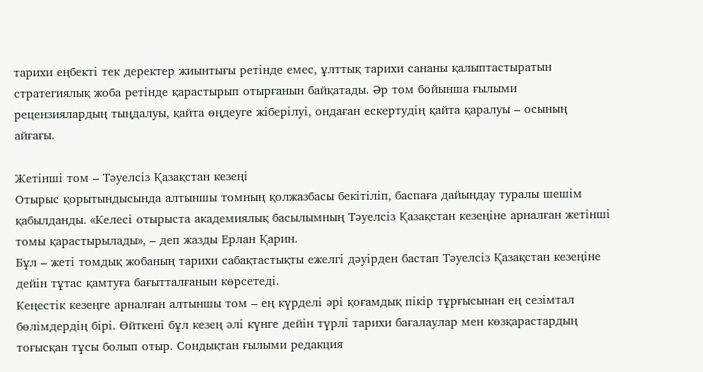тарихи еңбекті тек деректер жиынтығы ретінде емес, ұлттық тарихи сананы қалыптастыратын стратегиялық жоба ретінде қарастырып отырғанын байқатады. Әр том бойынша ғылыми рецензиялардың тыңдалуы, қайта өңдеуге жіберілуі, ондаған ескертудің қайта қаралуы – осының айғағы.

Жетінші том – Тәуелсіз Қазақстан кезеңі
Отырыс қорытындысында алтыншы томның қолжазбасы бекітіліп, баспаға дайындау туралы шешім қабылданды. «Келесі отырыста академиялық басылымның Тәуелсіз Қазақстан кезеңіне арналған жетінші томы қарастырылады», – деп жазды Ерлан Қарин.
Бұл – жеті томдық жобаның тарихи сабақтастықты ежелгі дәуірден бастап Тәуелсіз Қазақстан кезеңіне дейін тұтас қамтуға бағытталғанын көрсетеді.
Кеңестік кезеңге арналған алтыншы том – ең күрделі әрі қоғамдық пікір тұрғысынан ең сезімтал бөлімдердің бірі. Өйткені бұл кезең әлі күнге дейін түрлі тарихи бағалаулар мен көзқарастардың тоғысқан тұсы болып отыр. Сондықтан ғылыми редакция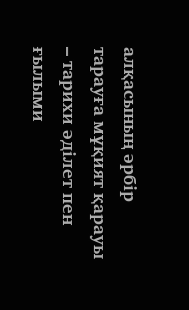алқасының әрбір тарауға мұқият қарауы – тарихи әділет пен ғылыми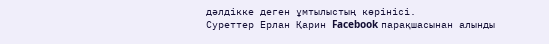дәлдікке деген ұмтылыстың көрінісі.
Суреттер Ерлан Қарин Facebook парақшасынан алынды